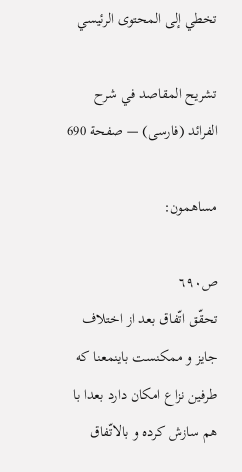تخطي إلى المحتوى الرئيسي

تشريح المقاصد في شرح الفرائد (فارسى) — صفحة 690

مساهمون:

ص٦٩٠
تحقّق اتّفاق بعد از اختلاف جايز و ممكنست باينمعنا كه طرفين نزاع امكان دارد بعدا با هم سازش كرده و بالاتّفاق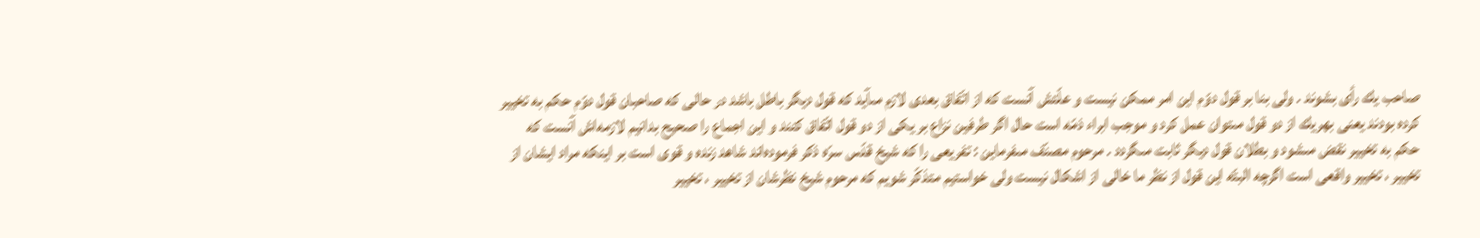صاحب يك رأى بشوند . ولى بنا بر قول دوّم اين امر ممكن نيست و علّتش آنست كه از اتّفاق بعدى لازم مىآيد كه قول ديگر باطل باشد در حالى كه صاحبان قول دوّم حكم به تخيير كرده بودند يعنى بهريك از دو قول مىتوان عمل كرد و موجب ابراء ذمّه است حال اگر طرفين نزاع بر يكى از دو قول اتّفاق كنند و اين اجماع را صحيح بدانيم لازمه‌اش آنست كه حكم به تخيير نقض مىشود و بطلان قول ديگر ثابت مىگردد . مرحوم مصنّف مىفرماين : تفريعى را كه شيخ قدّس سرّه ذكر فرموده‌اند شاهد زنده و قوى است بر اينكه مراد ايشان از تخيير ، تخيير واقعى است اگرچه البتّه اين قول از نظر ما خالى از اشكال نيست ولى خواستيم متذكّر شويم كه مرحوم شيخ نظرشان از تخيير ، تخيير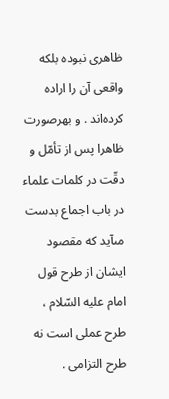ظاهرى نبوده بلكه واقعى آن را اراده كرده‌اند . و بهرصورت ظاهرا پس از تأمّل و دقّت در كلمات علماء در باب اجماع بدست مىآيد كه مقصود ايشان از طرح قول امام عليه السّلام ، طرح عملى است نه طرح التزامى .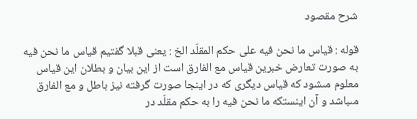شرح مقصود

قوله : قياس ما نحن فيه على حكم المقلّد الخ : يعنى قبلا گفتيم قياس ما نحن فيه به صورت تعارض خبرين قياس مع الفارق است از اين بيان و بطلان اين قياس معلوم مىشود كه قياس ديگرى كه در اينجا صورت گرفته نيز باطل و مع الفارق مىباشد و آن اينستكه ما نحن فيه را به حكم مقلّد در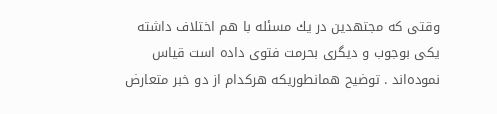وقتى كه مجتهدين در يك مسئله با هم اختلاف داشته يكى بوجوب و ديگرى بحرمت فتوى داده است قياس نموده‌اند . توضيح همانطوريكه هركدام از دو خبر متعارض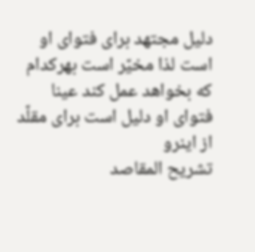دليل مجتهد براى فتواى او است لذا مخيّر است بهركدام كه بخواهد عمل كند عينا فتواى او دليل است براى مقلّد از اينرو
تشريح المقاصد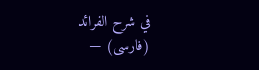في شرح الفرائد (فارسى) —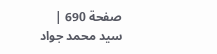صفحة 690 | سيد محمد جواد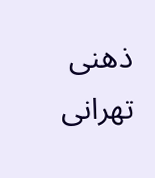ذهنى تهرانى